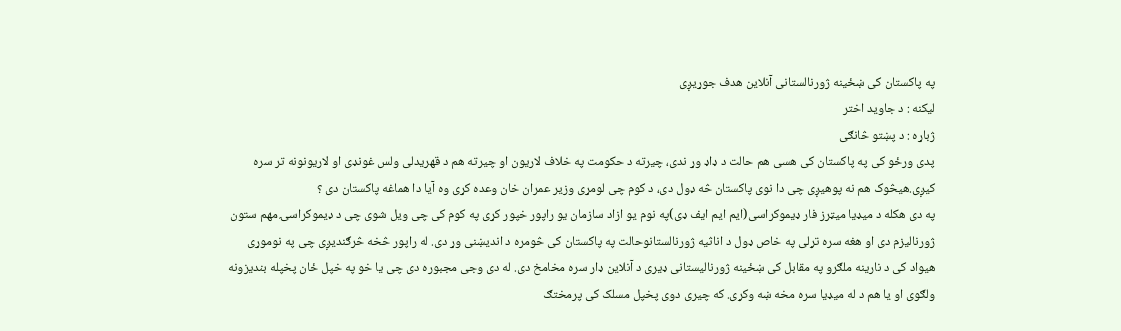په پاکستان کی ښځینه ژورنالستانی آنلاین هدف جوړیږی
لیکنه : د جاوید اختر
ژباړه : د پښتو څانګی
پدی ورځو کی په پاکستان کی هسی هم حالت د ډاډ وړ ندی، چیرته د حکومت په خلاف لاریون او چیرته هم د قهریدلی ولس غونډی او لاریونونه تر سره کیږی.هیڅوک هم نه پوهیږی چی دا نوی پاکستان څه ډول دی، د کوم چی لومړی وزیر عمران خان وعده کړی وه آیا دا هماغه پاکستان دی ؟
په دی هکله د میډیا میټرز فار ډيموکراسی(ایم ایم ایف ډی)په نوم يو ازاد سازمان یو راپور خپور کړی په کوم کی چی ویل شوی چی د ډیموکراسۍ مهم ستون ژورنالیزم دی او هغه سره تړلی په خاص ډول د اناثیه ژورنالستانوحالت په پاکستان کی څومره د اندیښنی وړ دی. له راپور څخه څرګندیږی چی په نوموړی هیواد کی د نارینه ملګرو په مقابل کی ښځینه ژورنالیستانی ډیری د آنلاین ډار سره مخامخ دی. له دی وجی مجبوره دی چی یا خو په خپل ځان پخپله بندیزونه ولګوی او یا هم د له میډیا سره مخه ښه وکړی. که چیری دوی پخپل مسلک کی پرمختګ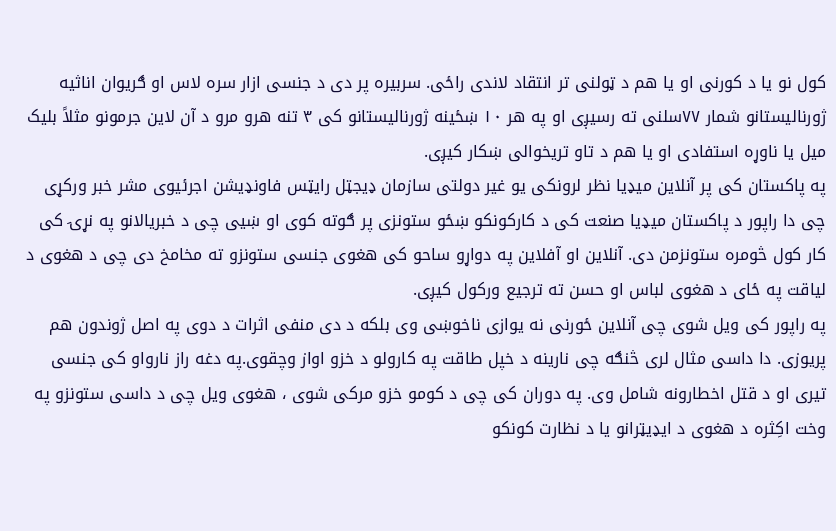کول نو یا د کورنی او يا هم د ټولنی تر انتقاد لاندی راځی. سربیره پر دی د جنسی ازار سره لاس او ګریوان اناثیه ژورنالیستانو شمار ۷۷سلنی ته رسیږی او په هر ۱۰ ښځینه ژورنالیستانو کی ۳ تنه هرو مرو د آن لاین جرمونو مثلاً بلیک میل يا ناوړه استفادی او یا هم د تاو تریخوالی ښکار کیږی.
په پاکستان کی پر آنلاین میډیا نظر لرونکی یو غیر دولتی سازمان ډیجټل رایټس فاونډیشن اجرئیوی مشر خبر ورکړی چی دا راپور د پاکستان میډیا صنعت کی د کارکونکو ښځو ستونزی پر ګوته کوی او ښيی چی د خبریالانو په نړۍ کی کار کول څومره ستونزمن دی. آنلاین او آفلاین په دواړو ساحو کی هغوی جنسی ستونزو ته مخامخ دی چی د هغوی د لیاقت په ځای د هغوی لباس او حسن ته ترجیع ورکول کیږی.
په راپور کی ویل شوی چی آنلاین ځورنی نه یوازی ناخوښی وی بلکه د دی منفی اثرات د دوی په اصل ژوندون هم پریوزی. دا داسی مثال لری څنګه چی نارینه د خپل طاقت په کارولو د خزو اواز وچقوی.په دغه راز نارواو کی جنسی تیری او د قتل اخطارونه شامل وی. په دوران کی چی د کومو خزو مرکی شوی ، هغوی ویل چی د داسی ستونزو په وخت اکِثره د هغوی د ایډیټرانو یا د نظارت کونکو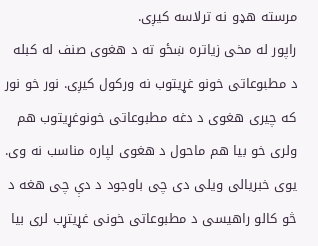مرسته هډو نه ترلاسه کیږی.
راپور له مخی زیاتره ښځو ته د هغوی صنف له کبله د مطبوعاتی خونو غړیتوب نه ورکول کیږی. نور خو نور که چیری هغوی د دغه مطبوعاتی خونوغړیتوب هم ولری خو بیا هم ماحول د هغوی لپاره مناسب نه وی. یوی خبریالی ویلی دی چی باوجود د دې چی هغه د څو کالو راهیسی د مطبوعاتی خونی غړیتړب لری بیا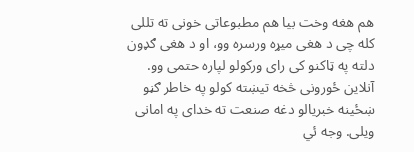هم هغه وخت بیا هم مطبوعاتی خونی ته تللی کله چی د هغی میړه ورسره وو، او د هغی ګډون دلته په ټاکنو کی رای ورکولو لپاره حتمی وو.
آنلاین ځورونی څخه تیښته کولو په خاطر ګڼو ښځینه خبریالو دغه صنعت ته خدای په امانی ویلی. وجه ئي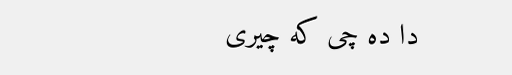دا ده چی که چیری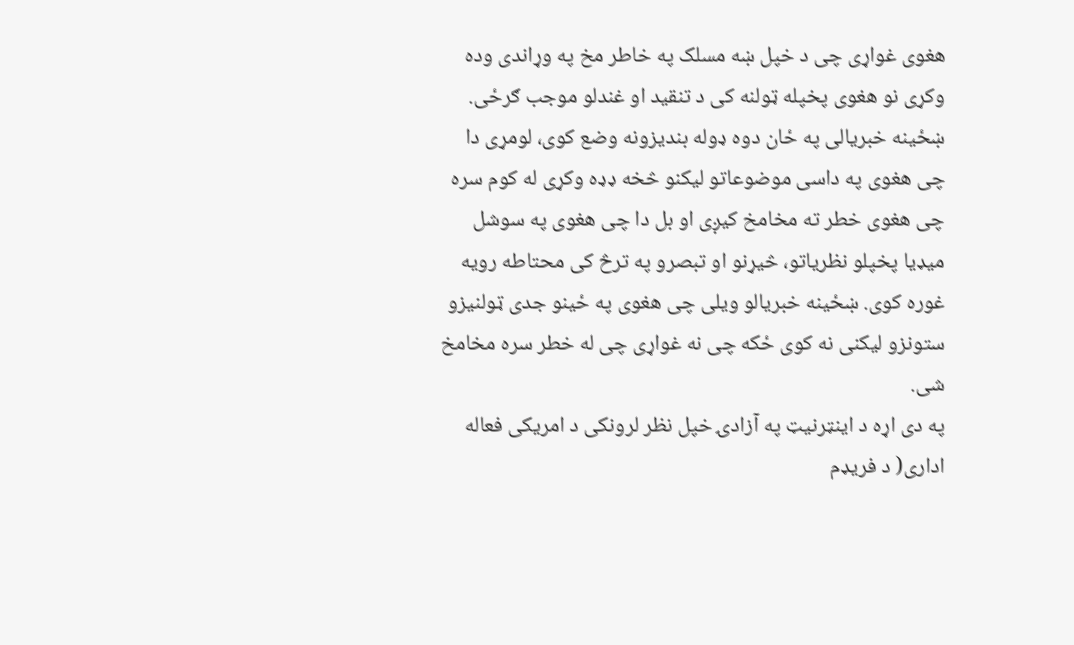هغوی غواړی چی د خپل ښه مسلک په خاطر مخ په وړاندی وده وکړی نو هغوی پخپله ټولنه کی د تنقید او غندلو موجب ګرځی. ښځینه خبریالی په ځان دوه ډوله بندیزونه وضع کوی، لومړی دا چی هغوی په داسی موضوعاتو لیکنو څخه ډډه وکړی له کوم سره چی هغوی خطر ته مخامخ کیږی او بل دا چی هغوی په سوشل میډیا پخپلو نظریاتو، څیړنو او تبصرو په ترڅ کی محتاطه رویه غوره کوی. ښځینه خبریالو ویلی چی هغوی په ځینو جدی ټولنیزو ستونزو لیکنی نه کوی ځکه چی نه غواړی چی له خطر سره مخامخ شی.
په دی اړه د اینټرنیټ په آزادۍ خپل نظر لرونکی د امریکی فعاله اداری( د فریډم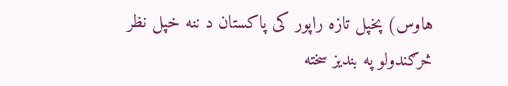هاوس) پخپل تازه راپور کی پاکستان د ننه خپل نظر څرګندولو په بندیز سخته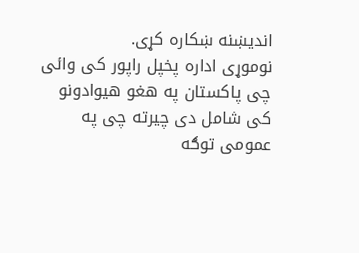اندیښنه ښکاره کړی.
نوموړی اداره پخپل راپور کی وائی چی پاکستان په هغو هیوادونو کی شامل دی چیرته چی په عمومی توګه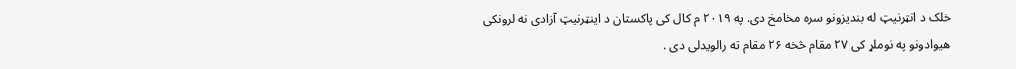خلک د انټرنیټ له بندیزونو سره مخامخ دی. په ۲۰۱۹ م کال کی پاکستان د اينټرنیټ آزادی نه لرونکی هیوادونو په نوملړ کی ۲۷ مقام څخه ۲۶ مقام ته رالویدلی دی .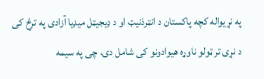په نړیواله کچه پاکستان د انټرذنیټ او د ډیجیټل میډیا آزادی په ترڅ کی د نړی تر ټولو ناوړه هیوادونو کی شامل دی، چی په سیمه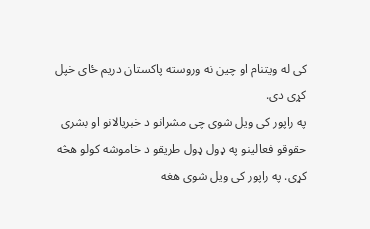کی له ویتنام او چین نه وروسته پاکستان دریم ځای خپل کړی دی.
په راپور کی ویل شوی چی مشرانو د خبریالانو او بشری حقوقو فعالینو په ډول ډول طریقو د خاموشه کولو هڅه کړی. په راپور کی ویل شوی هغه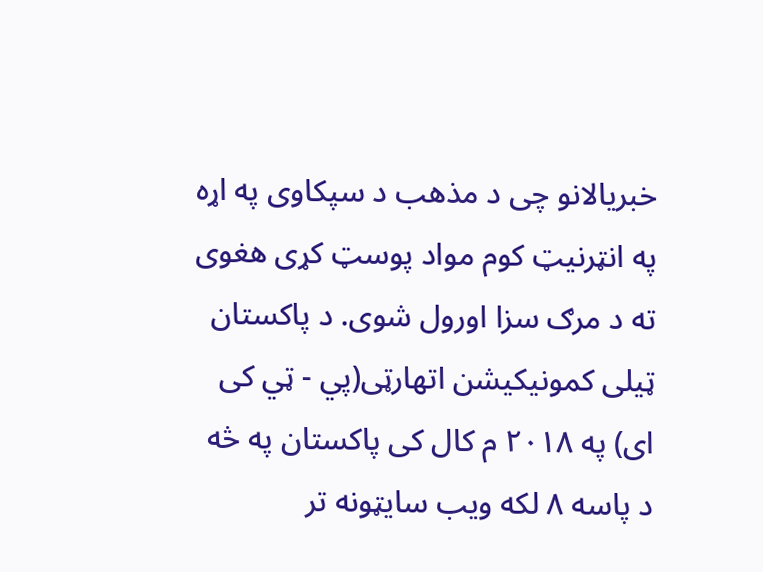خبریالانو چی د مذهب د سپکاوی په اړه په انټرنیټ کوم مواد پوسټ کړی هغوی ته د مرګ سزا اورول شوی. د پاکستان ټیلی کمونیکیشن اتهارټی(پي - ټي کی ای) په ۲۰۱۸ م کال کی پاکستان په څه د پاسه ۸ لکه ویب سایټونه تر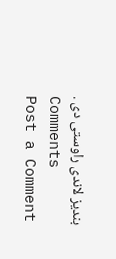بندیز لاندی راوستی دی .
Comments
Post a Comment